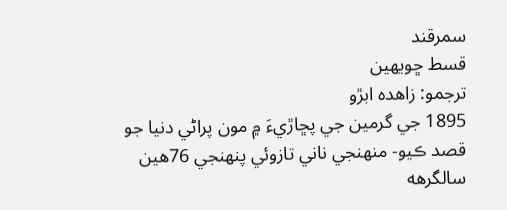سمرقند
قسط ڇويهين
ترجمو: زاهده ابڙو
1895 جي گرمين جي پڇاڙيءَ ۾ مون پراڻي دنيا جو قصد ڪيو- منهنجي ناني تازوئي پنهنجي 76هين سالگرهه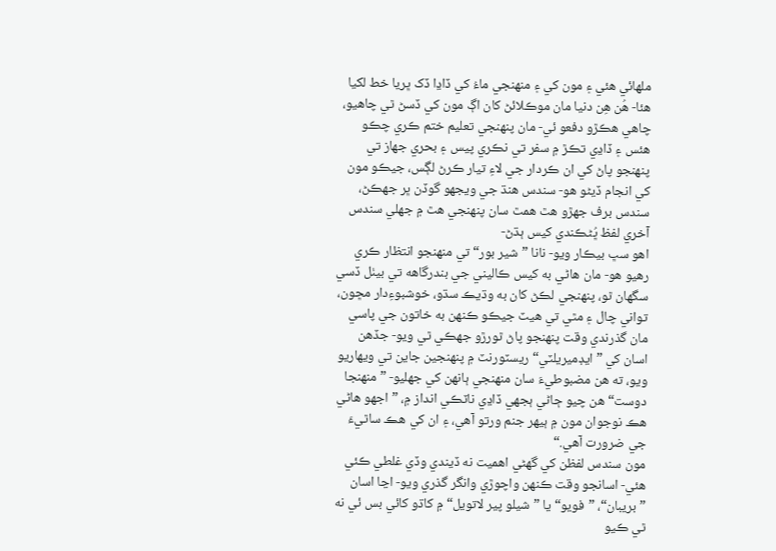ملهائي هئي ۽ مون کي ۽ منهنجي ماءُ کي ڏاڍا ڏک ڀريا خط لکيا هئا- هُن هِن دنيا مان موڪلائڻ کان اڳ مون کي ڏسڻ ٿي چاهيو، چاهي هڪڙو دفعو ئي- مان پنهنجي تعليم ختم ڪري چڪو هئس ۽ ڏاڍي تڪڙ ۾ سفر تي نڪري پيس ۽ بحري جهاز تي پنهنجو پاڻ کي ان ڪردار جي لاءِ تيار ڪرڻ لڳس، جيڪو مون کي انجام ڏيڻو هو- سندس هنڌ جي ويجهو گوڏن ڀر جهڪڻ، سندس برف جهڙو هٿ همٿ سان پنهنجي هٿ ۾ جهلي سندس آخري لفظ ڀُڻڪندي کيس ٻڌڻ-
اهو سڀ بيڪار ويو- نانا ”شير بور“ تي منهنجو انتظار ڪري رهيو هو- مان هاڻي به کيس ڪاليني جي بندرگاهه تي بيٺل ڏسي سگهان ٿو، پنهنجي لڪڻ کان به وڌيڪ سڌو، خوشبوءِدار مڇون، تواني چال ۽ مٿي تي هيٽ جيڪو ڪنهن به خاتون جي پاسي مان گذرندي وقت پنهنجو پاڻ ٿورڙو جهڪي ٿي ويو- جڏهن اسان کي ”ايڊميريلٽي“ ريسٽورنٽ ۾ پنهنجين جاين تي ويهاريو ويو، ته هن مضبوطيءَ سان منهنجي ٻانهن کي جهليو- ”منهنجا دوست“ هن چيو ڄاڻي ٻجهي ڏاڍي ناٽڪي انداز ۾، ”اجهو هاڻي هڪ نوجوان مون ۾ ٻيهر جنم ورتو آهي، ۽ ان کي هڪ ساٿيءَ جي ضرورت آهي.“
مون سندس لفظن کي گهڻي اهميت نه ڏيندي وڏي غلطي ڪئي هئي- اسانجو وقت ڪنهن واچوڙي وانگر گذري ويو- اڃا اسان ”بريبان“، ”فويو“ يا ”شيلو پير لاتويل“ ۾ کاڌو کائي بس ئي نه ٿي ڪيو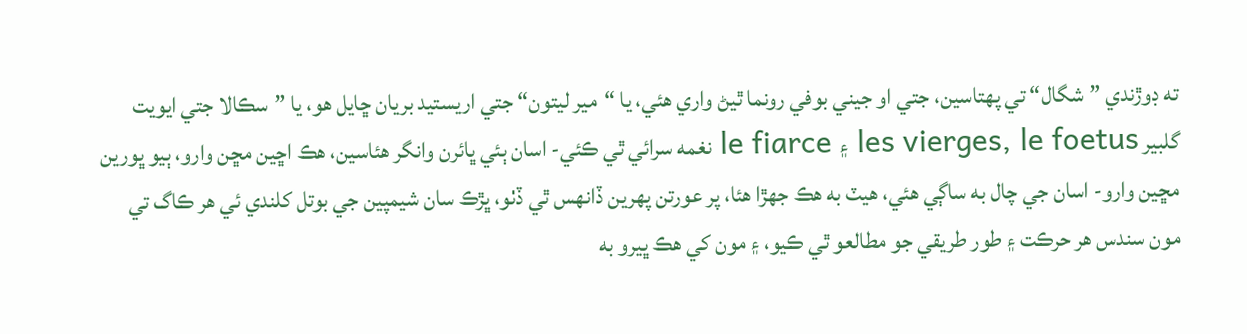ته ڊوڙندي ”شگال“ تي پهتاسين، جتي او جيني بوفي رونما ٿيڻ واري هئي، يا “مير ليتون“ جتي اريستيد بريان ڇايل هو، يا ”سڪالا جتي ايويت گلبير les vierges, le foetus ۽ le fiarce نغمه سرائي ٿي ڪئي- اسان ٻئي ڀائرن وانگر هئاسين، هڪ اڇين مڇن وارو، ٻيو ڀورين مڇين وارو- اسان جي چال به ساڳي هئي، هيٽ به هڪ جهڙا هئا، پر عورتن پهرين ڏانهس ٿي ڏٺو، ڀڙڪ سان شيمپين جي بوتل کلندي ئي هر ڪاگ تي مون سندس هر حرڪت ۽ طور طريقي جو مطالعو ٿي ڪيو، ۽ مون کي هڪ ڀيرو به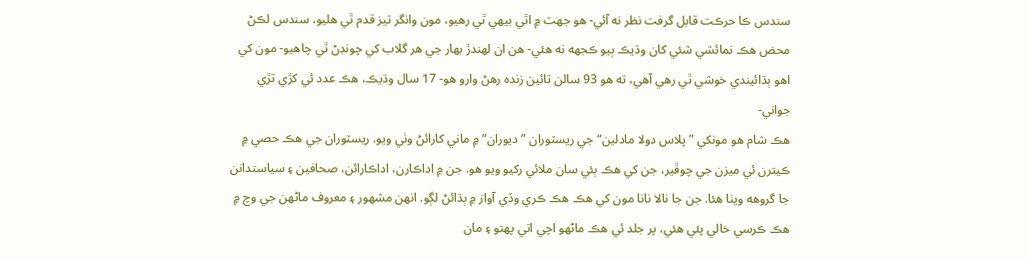سندس ڪا حرڪت قابل گرفت نظر نه آئي- هو جهٽ ۾ اٿي بيهي ٿي رهيو، مون وانگر تيز قدم ٿي هليو، سندس لڪڻ محض هڪ نمائشي شئي کان وڌيڪ ٻيو ڪجهه نه هئي- هن ان لهندڙ بهار جي هر گلاب کي چونڊڻ ٿي چاهيو- مون کي اهو ٻڌائيندي خوشي ٿي رهي آهي، ته هو 93 سالن تائين زنده رهڻ وارو هو- 17 سال وڌيڪ، هڪ عدد ئي کڙي تڙي جواني-
هڪ شام هو مونکي ”پلاس دولا مادلين“ جي ريسٽوران ”ديوران“ ۾ ماني کارائڻ وٺي ويو. ريسٽوران جي هڪ حصي ۾ ڪيترن ئي ميزن جي چوڦير، جن کي هڪ ٻئي سان ملائي رکيو ويو هو. جن ۾ اداڪارن، اداڪارائن، صحافين ۽ سياستدانن جا گروهه ويٺا هئا. جن جا نالا نانا مون کي هڪ هڪ ڪري وڏي آواز ۾ ٻڌائڻ لڳو. انهن مشهور ۽ معروف ماڻهن جي وچ ۾ هڪ ڪرسي خالي پئي هئي، پر جلد ئي هڪ ماڻهو اچي اتي پهتو ۽ مان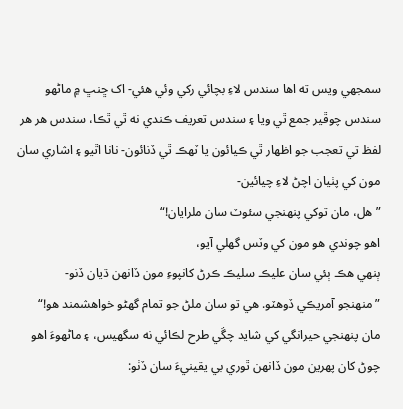سمجهي ويس ته اها سندس لاءِ بچائي رکي وئي هئي- اک ڇنڀ ۾ ماڻهو سندس چوڦير جمع ٿي ويا ۽ سندس تعريف ڪندي نه ٿي ٿڪا، سندس هر هر لفظ تي تعجب جو اظهار ٿي ڪيائون يا ٽهڪ ٿي ڏنائون- نانا اٿيو ۽ اشاري سان مون کي پٺيان اچڻ لاءِ چيائين-
”هل، مان توکي پنهنجي سئوٽ سان ملرايان!“
اهو چوندي هو مون کي وٽس گهلي آيو،
ٻنهي هڪ ٻئي سان عليڪ سليڪ ڪرڻ کانپوءِ مون ڏانهن ڌيان ڏنو-
”منهنجو آمريڪي ڏوهٽو. هي تو سان ملڻ جو تمام گهڻو خواهشمند هو!“
مان پنهنجي حيرانگي کي شايد چڱي طرح لڪائي نه سگهيس، ۽ ماڻهوءَ اهو چوڻ کان پهرين مون ڏانهن ٿوري بي يقينيءَ سان ڏٺو: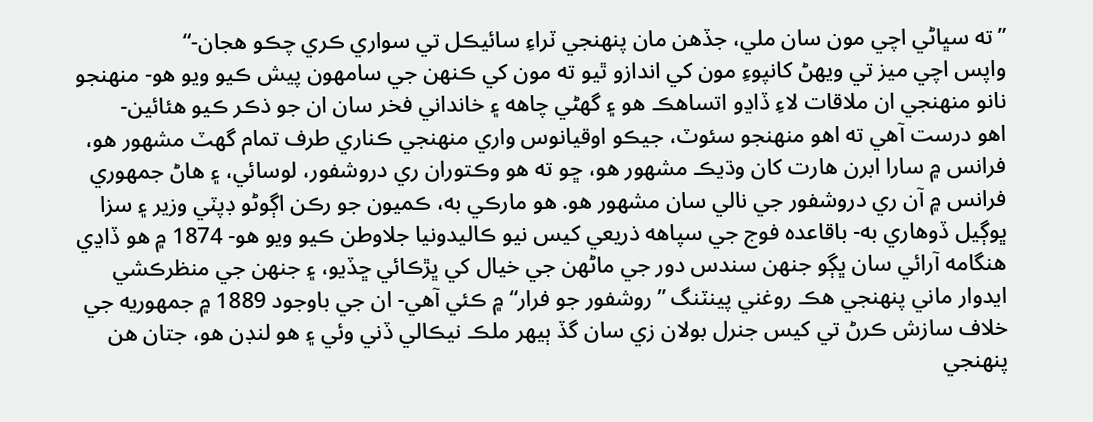”ته سڀاڻي اچي مون سان ملي، جڏهن مان پنهنجي ٽراءِ سائيڪل تي سواري ڪري چڪو هجان-“
واپس اچي ميز تي ويهڻ کانپوءِ مون کي اندازو ٿيو ته مون کي ڪنهن جي سامهون پيش ڪيو ويو هو- منهنجو نانو منهنجي ان ملاقات لاءِ ڏاڍو اتساهڪ هو ۽ گهڻي چاهه ۽ خانداني فخر سان ان جو ذڪر ڪيو هئائين-
اهو درست آهي ته اهو منهنجو سئوٽ، جيڪو اوقيانوس واري منهنجي ڪناري طرف تمام گهٽ مشهور هو، فرانس ۾ سارا ابرن هارت کان وڌيڪ مشهور هو، ڇو ته هو وڪتوران ري دروشفور، لوسائي، ۽ هاڻ جمهوري فرانس ۾ آن ري دروشفور جي نالي سان مشهور هو. هو مارڪي به، ڪميون جو رڪن اڳوڻو ڊپٽي وزير ۽ سزا ڀوڳيل ڏوهاري به- باقاعده فوج جي سپاهه ذريعي کيس نيو ڪاليدونيا جلاوطن ڪيو ويو هو- 1874 ۾ هو ڏاڍي هنگامه آرائي سان ڀڳو جنهن سندس دور جي ماڻهن جي خيال کي ڀڙڪائي ڇڏيو، ۽ جنهن جي منظرڪشي ايدوار ماني پنهنجي هڪ روغني پينٽنگ ”روشفور جو فرار“ ۾ ڪئي آهي- ان جي باوجود 1889 ۾ جمهوريه جي خلاف سازش ڪرڻ تي کيس جنرل بولان زي سان گڏ ٻيهر ملڪ نيڪالي ڏني وئي ۽ هو لنڊن هو، جتان هن پنهنجي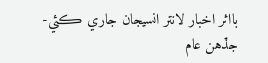بااثر اخبار لانتر انسيجان جاري ڪئي- جڏهن عام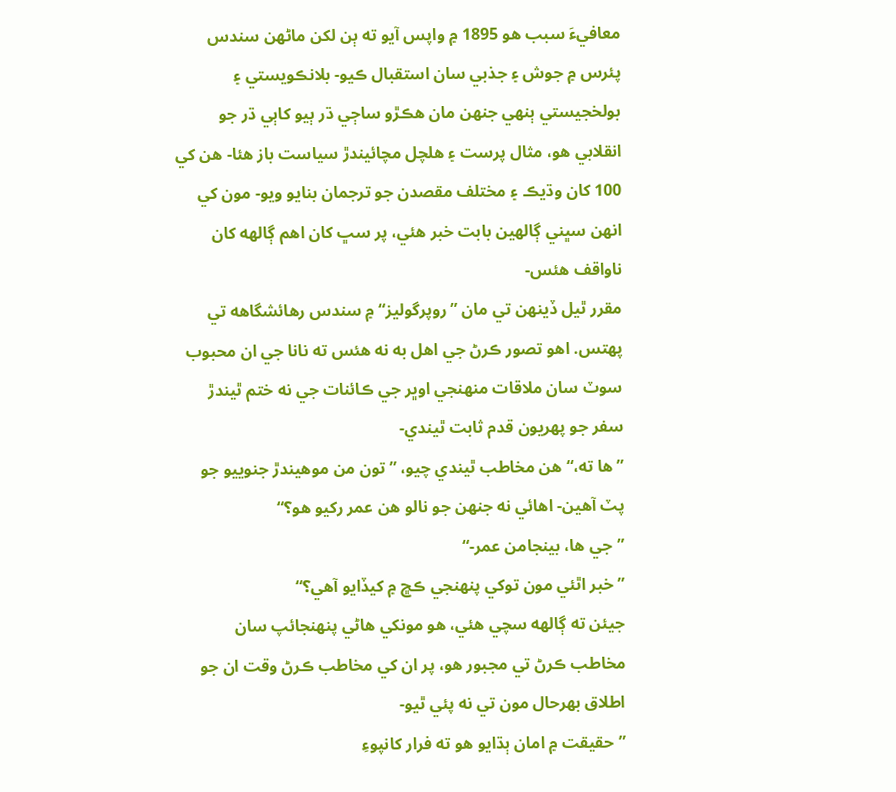معافيءَ سبب هو 1895 ۾ واپس آيو ته ٻن لکن ماڻهن سندس پئرس ۾ جوش ۽ جذبي سان استقبال ڪيو- بلانڪويستي ۽ بولخجيستي ٻنهي جنهن مان هڪڙو ساڄي ڌر ٻيو کاٻي ڌر جو انقلابي هو، مثال پرست ۽ هلچل مچائيندڙ سياست باز هئا- هن کي 100 کان وڌيڪ ۽ مختلف مقصدن جو ترجمان بنايو ويو- مون کي انهن سڀني ڳالهين بابت خبر هئي، پر سڀ کان اهم ڳالهه کان ناواقف هئس-
مقرر ٿيل ڏينهن تي مان ”روپرگوليز“ ۾ سندس رهائشگاهه تي پهتس. اهو تصور ڪرڻ جي اهل به نه هئس ته نانا جي ان محبوب سوٽ سان ملاقات منهنجي اوڀر جي ڪائنات جي نه ختم ٿيندڙ سفر جو پهريون قدم ثابت ٿيندي-
”ها ته،“ هن مخاطب ٿيندي چيو، ”تون من موهيندڙ جنوييو جو پٽ آهين- اهائي نه جنهن جو نالو هن عمر رکيو هو؟“
”جي ها، بينجامن عمر-“
”خبر اٿئي مون توکي پنهنجي ڪڇ ۾ کيڏايو آهي؟“
جيئن ته ڳالهه سچي هئي، هو مونکي هاڻي پنهنجائپ سان مخاطب ڪرڻ تي مجبور هو، پر ان کي مخاطب ڪرڻ وقت ان جو اطلاق بهرحال مون تي نه پئي ٿيو-
”حقيقت ۾ امان ٻڌايو هو ته فرار کانپوءِ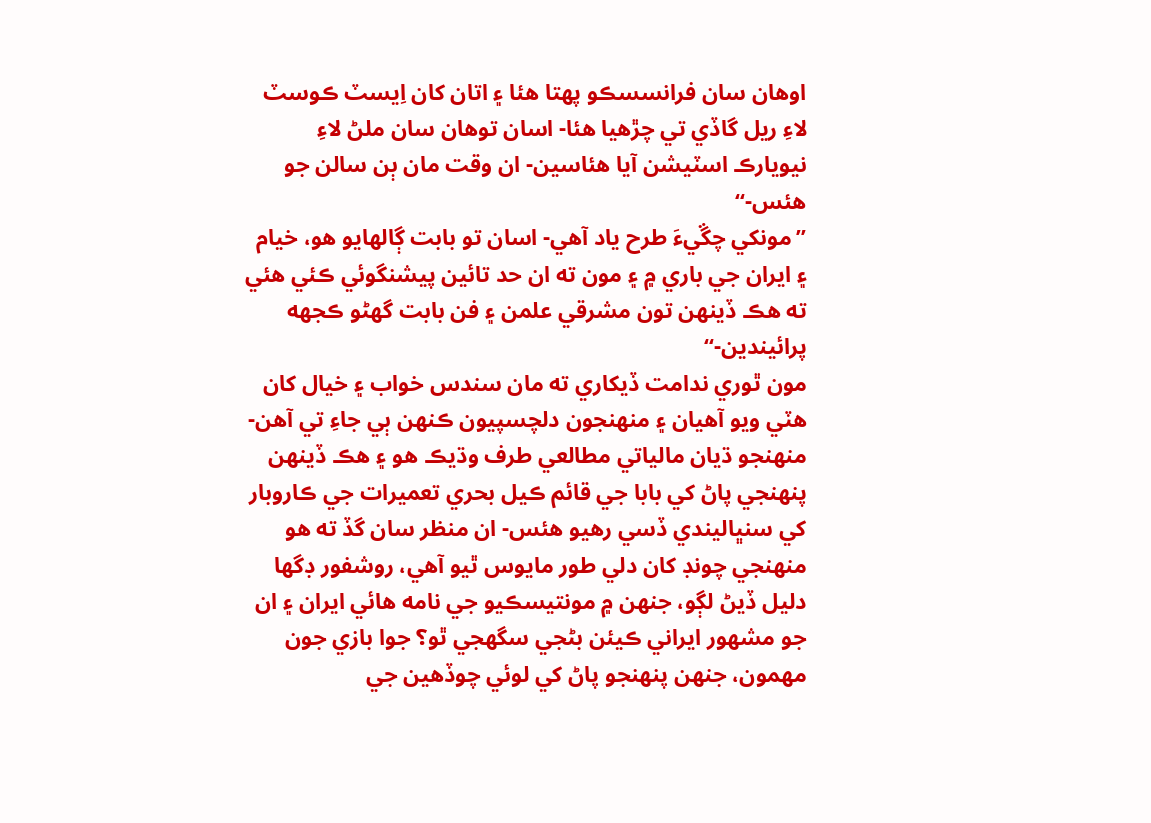اوهان سان فرانسسڪو پهتا هئا ۽ اتان کان اِيسٽ ڪوسٽ لاءِ ريل گاڏي تي چڙهيا هئا- اسان توهان سان ملڻ لاءِ نيويارڪ اسٽيشن آيا هئاسين- ان وقت مان ٻن سالن جو هئس-“
”مونکي چڱيءَ طرح ياد آهي- اسان تو بابت ڳالهايو هو، خيام ۽ ايران جي باري ۾ ۽ مون ته ان حد تائين پيشنگوئي ڪئي هئي ته هڪ ڏينهن تون مشرقي علمن ۽ فن بابت گهڻو ڪجهه پرائيندين-“
مون ٿوري ندامت ڏيکاري ته مان سندس خواب ۽ خيال کان هٽي ويو آهيان ۽ منهنجون دلچسپيون ڪنهن ٻي جاءِ تي آهن- منهنجو ڌيان مالياتي مطالعي طرف وڌيڪ هو ۽ هڪ ڏينهن پنهنجي پاڻ کي بابا جي قائم ڪيل بحري تعميرات جي ڪاروبار کي سنڀاليندي ڏسي رهيو هئس- ان منظر سان گڏ ته هو منهنجي چونڊ کان دلي طور مايوس ٿيو آهي، روشفور ڊگها دليل ڏيڻ لڳو، جنهن ۾ مونتيسڪيو جي نامه هائي ايران ۽ ان جو مشهور ايراني ڪيئن بڻجي سگهجي ٿو؟ جوا بازي جون مهمون، جنهن پنهنجو پاڻ کي لوئي چوڏهين جي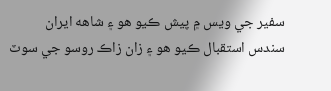سفير جي ويس ۾ پيش ڪيو هو ۽ شاهه ايران سندس استقبال ڪيو هو ۽ زان زاڪ روسو جي سوٽ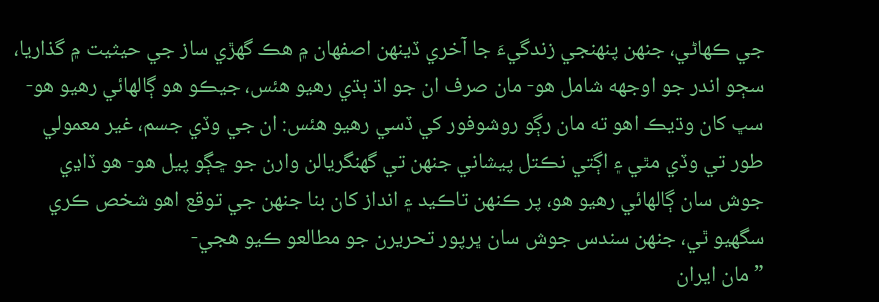جي ڪهاڻي، جنهن پنهنجي زندگيءَ جا آخري ڏينهن اصفهان ۾ هڪ گهڙي ساز جي حيثيت ۾ گذاريا، سڄو اندر جو اوجهه شامل هو- مان صرف ان جو اڌ ٻڌي رهيو هئس، جيڪو هو ڳالهائي رهيو هو- سڀ کان وڌيڪ اهو ته مان رڳو روشوفور کي ڏسي رهيو هئس: ان جي وڏي جسم، غير معمولي طور تي وڏي مٿي ۽ اڳتي نڪتل پيشاني جنهن تي گهنگريالن وارن جو ڇڳو پيل هو- هو ڏاڍي جوش سان ڳالهائي رهيو هو، پر ڪنهن تاڪيد ۽ انداز کان بنا جنهن جي توقع اهو شخص ڪري سگهيو ٿي، جنهن سندس جوش سان ڀرپور تحريرن جو مطالعو ڪيو هجي-
”مان ايران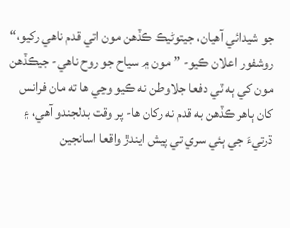جو شيدائي آهيان، جيتوڻيڪ ڪڏهن مون اتي قدم ناهي رکيو،“ روشفور اعلان ڪيو- ”مون ۾ سياح جو روح ناهي- جيڪڏهن مون کي ٻه ٽي دفعا جلاوطن نه ڪيو وڃي ها ته مان فرانس کان ٻاهر ڪڏهن به قدم نه رکان ها- پر وقت بدلجندو آهي، ۽ ڌرتيءَ جي ٻئي سري تي پيش ايندڙ واقعا اسانجين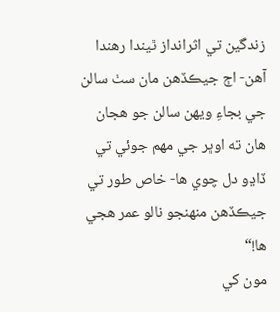زندگين تي اثرانداز ٿيندا رهندا آهن- اڄ جيڪڏهن مان سٺ سالن جي بجاءِ ويهن سالن جو هجان هان ته اوڀر جي مهم جوئي تي ڏاڍو دل چوي ها- خاص طور تي جيڪڏهن منهنجو نالو عمر هجي ها!“
مون کي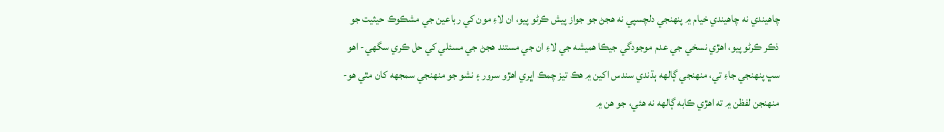چاهيندي نه چاهيندي خيام ۾ پنهنجي دلچسپي نه هجڻ جو جواز پيش ڪرڻو پيو، ان لاءِ مون کي رباعين جي مشڪوڪ حيثيت جو ذڪر ڪرڻو پيو، اهڙي نسخي جي عدم موجودگي جيڪا هميشه جي لاءِ ان جي مستند هجڻ جي مسئلي کي حل ڪري سگهي- اهو سڀ پنهنجي جاءِ تي، منهنجي ڳالهه ٻڌندي سندس اکين ۾ هڪ تيز چمڪ اڀري اهڙو سرور ۽ نشو جو منهنجي سمجهه کان مٿي هو- منهنجن لفظن ۾ ته اهڙي ڪابه ڳالهه نه هئي، جو هن ۾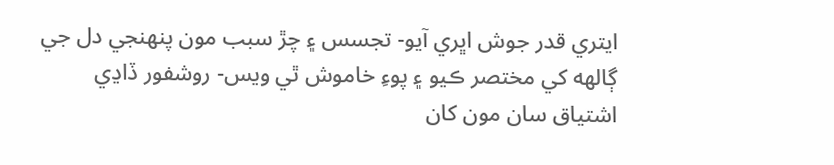ايتري قدر جوش اڀري آيو- تجسس ۽ چڙ سبب مون پنهنجي دل جي ڳالهه کي مختصر ڪيو ۽ پوءِ خاموش ٿي ويس- روشفور ڏاڍي اشتياق سان مون کان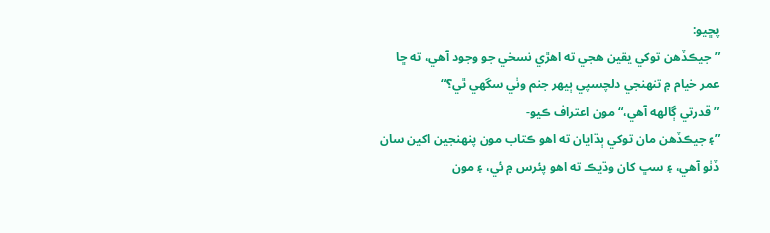پڇيو:
”جيڪڏهن توکي يقين هجي ته اهڙي نسخي جو وجود آهي، ته ڇا عمر خيام ۾ تنهنجي دلچسپي ٻيهر جنم وٺي سگهي ٿي؟“
”قدرتي ڳالهه آهي،“ مون اعتراف ڪيو-
”۽ جيڪڏهن مان توکي ٻڌايان ته اهو ڪتاب مون پنهنجين اکين سان ڏٺو آهي، ۽ سڀ کان وڌيڪ ته اهو پئرس ۾ ئي، ۽ مون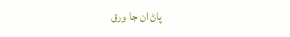پاڻ ان جا ورق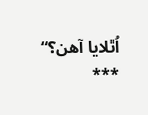اُٿلايا آهن؟“
***